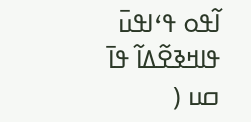ߊ߬ߟߋ ߟߵߊߟߎ߫ ߟߊߞߢߐ߬ߡߊ߬ ߟߊ߫ ߛߎ (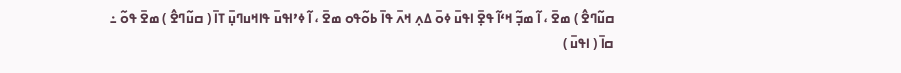ߛߎ߬ߣߐ߮ ) ߘߐ߫ ، ߊ߬ ߘߏ߲߬ ߞߵߊ߬ ߟߐ߲߫ ߊߟߎ߫ ߦߋ߫ ߡߍ߲ ߞߍ߫ ߟߊ߫ ߕߋ߬ߟߋ ߘߐ߫ ، ߊ߬ ߦߴߊߟߎ߫ ߟߊߞߎߣߎ߲߫ ߠߊ߫ ( ߛߎ߬ߣߐ߮ ) ߘߐ߫ ߟߋ߬ ߸ ߛߊ߫ ( ߊߟߎ߫ )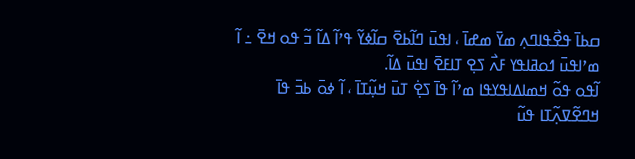ߛߕߊ߫ ߟߐ߯ߟߊߣߍ߲ ߘߌ߫ ߘߝߊ߫ ، ߊߟߎ߫ ߣߊ߬ߕߐ߫ ߛߊ߬ߦߌ߬ ߟߴߊ߬ ߡߊ߬ ߏ߬ ߟߋ ߞߐ߫ ߸ ߊ߬ ߘߴߊߟߎ߫ ߗߋߥߊߟߌ ߓߍ߯ ߖߐ߲ ߠߊߓߐ߫ ߊߟߎ߫ ߡߊ߬.
ߊ߬ߟߋ ߟߋ߬ ߞߘߊߡߊߟߌߟߊ ߘߴߊ߬ ߟߊ߫ ߖߐ߲߭ ߠߎ߫ ߞߎ߲߬ߠߊ߫ ، ߊ߬ ߦߋ߫ ߕߏ߫ ߟߊ߫ ߞߣߐ߬ߜߍ߲߬ߠߊ ߟߎ߬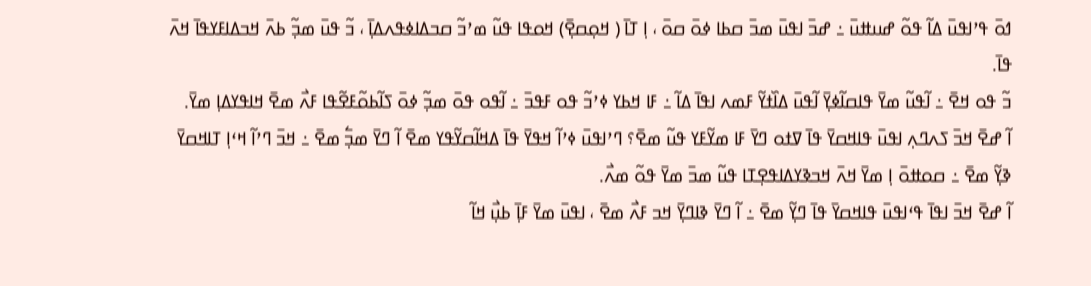ߗߋ߫ ߟߴߊߟߎ߫ ߡߊ߬ ߟߋ߬ ߝߎߚߎ߫ ߸ ߝߏ߫ ߊߟߎ߫ ߘߏ߫ ߛߕߊ ߦߋ߫ ߛߋ߫ ، ߊ߲ ߠߊ߫ ( ߞߋ߲ߛߐ߲߫) ߞߋߟߊ ߟߎ߬ ߘߴߏ߬ ߛߏߡߊߦߟߍߡߊ߲߫ ، ߏ߬ ߟߎ߫ ߘߏ߲߬ ߕߍ߫ ߞߏߡߊߓߌߟߊ߫ ߞߍ߫ ߟߊ߫.
ߏ߬ ߟߋ ߞߐ߫ ߸ ߊ߬ߟߎ߬ ߘߌ߫ ߟߊߛߊ߬ߦߌ߲߫ ߊ߬ߟߎ߫ ߡߊ߰ߙߌ߬ ߓߘߍ ߊߟߊ߫ ߡߊ߬ ߸ ߓߊ ߞߕߌ ߦߴߏ߬ ߟߋ ߓߟߏ߫ ߸ ߊ߬ߟߋ ߟߋ߫ ߘߏ߲߬ ߦߋ߫ ߖߊ߬ߕߋ߬ߓߐ߬ߟߊ ߓߍ߯ ߘߐ߫ ߞߊߟߌߡߊ߲ ߘߌ߫.
ߊ߬ ߝߐ߫ ߞߏ߫ ߖߍߣߍ߲ ߊߟߎ߫ ߟߊߞߛߌ߫ ߟߊ߫ ߜߙߋ ߣߌ߫ ߓߊ ߘߌ߬ߓߌ ߟߎ߬ ߘߐ߫؟ ߣߴߊߟߎ߫ ߦߴߊ߬ ߞߟߌ߫ ߟߊ߫ ߡߞߊ߬ߛߌ߬ߟߌ ߘߐ߫ ߊ߬ ߣߌ߫ ߘߏ߲߱ ߘߐ߫ ߸ ߞߏ߫ ߣߴߊ߬ ߞߵߊ߲ ߠߊߞߛߌ߫ ߢߌ߲߬ ߘߐ߫ ߸ ߛߋߚߋ߫ ߊ߲ ߘߌ߫ ߞߍ߫ ߞߏߢߌߡߊߟߐ߲ߠߊ ߟߎ߬ ߘߏ߫ ߘߌ߫ ߟߋ߬ ߘߍ߯.
ߊ߬ ߝߐ߫ ߞߏ߫ ߊߟߊ߫ ߟߵߊߟߎ߫ ߟߊߞߛߌ߫ ߟߊ߫ ߣߌ߲߬ ߘߐ߫ ߸ ߊ߬ ߣߌ߫ ߢߊߣߌ߲߫ ߞߏ ߓߍ߯ ߘߐ߫ ، ߊߟߎ߫ ߘߌ߫ ߓߊ߲߫ ߕߎ߲߯ ߞߊ߬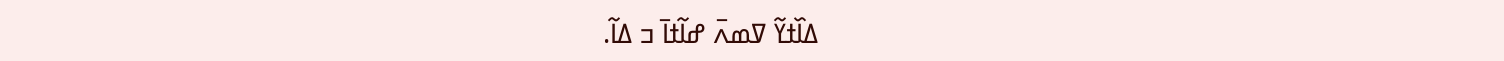ߡߊ߰ߙߌ߬ ߜߘߍ߫ ߝߊ߬ߙߊ߫ ߏ ߡߊ߬.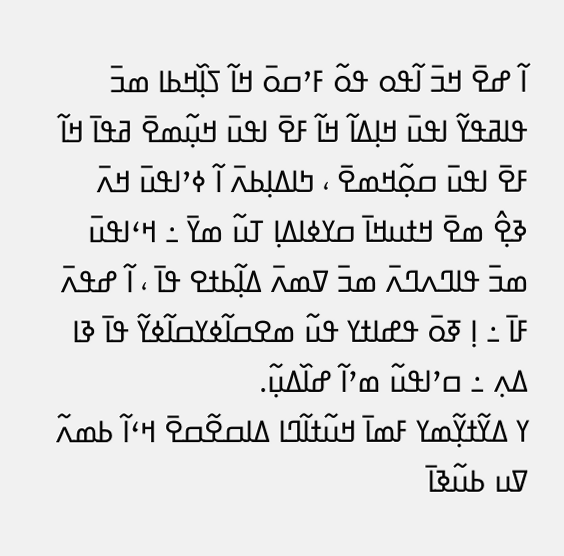ߊ߬ ߝߐ߫ ߞߏ߫ ߊ߬ߟߋ ߟߋ߬ ߓߴߛߋ߫ ߞߊ߬ ߖߊ߲߰ߞߕߊ ߘߏ߫ ߟߊߥߟߌ߬ ߊߟߎ߫ ߞߊ߲ߡߊ߬ ߞߊ߬ ߓߐ߫ ߊߟߎ߫ ߞߎ߲߬ߘߐ߫ ߥߟߊ߫ ߞߊ߬ ߓߐ߫ ߊߟߎ߫ ߛߋ߲߬ߞߘߐ߫ ، ߤߊߡߊ߲ߕߍ߫ ߊ߬ ߦߴߊߟߎ߫ ߞߍ߫ ߢߐ߲߮ ߘߐ߫ ߞߙߎߞߊ߫ ߛߌߦߊߡߊ߲ ߠߎ߬ ߘߌ߫ ߸ ߞߵߊߟߎ߫ ߘߏ߫ ߟߊߣߍߣߍ߫ ߘߏ߫ ߜߘߍ߫ ߡߊ߲߬ߕߙߐ ߟߊ߫ ، ߊ߬ ߝߟߍ߫ ߓߊ߫ ߸ ߊ߲ ߧߋ߫ ߟߝߊߙߌ ߟߎ߬ ߘߐߛߊ߬ߦߌߛߊ߬ߦߌ߬ ߟߊ߫ ߢߊ ߡߍ߲ ߸ ߛߴߊߟߎ߬ ߘߴߊ߬ ߝߊ߰ߡߎ߲߬.
ߌ ߡߌ߬ߙߌ߲߬ߘߌ ߓߘߊ߫ ߞߎ߬ߙߊ߬ߣߊ ߡߊߛߐ߬ߛߐ߫ ߞߵߊ߬ ߕߘߍ߬ ߜߎ ߕߎ߬ߢߊ߫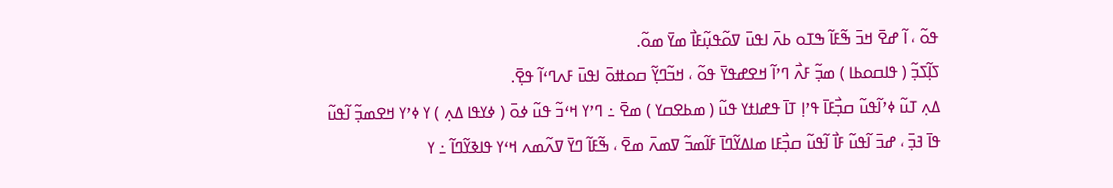ߟߋ߬ ، ߊ߬ ߝߐ߫ ߞߏ߫ ߒ߬ߓߊ߬ ߒߠߋ ߕߍ߫ ߊߟߎ߫ ߜߋ߬ߟߎ߲߬ߓߊ߯ ߘߌ߫ ߘߋ߬.
ߖߊ߲߬ߖߏ߲߬ ( ߟߊߛߋߕߊ ) ߘߏ߲߬ ߓߍ߯ ߣߴߊ߬ ߞߐߝߟߌ߫ ߟߋ߬ ، ߞߏ߬ߣߌ߲߬ ߛߋߚߋ߫ ߊߟߎ߫ ߓߍߣߵߊ߬ ߟߐ߲߫.
ߡߍ߲ ߠߎ߬ ߦߴߊ߬ߟߎ߬ ߛߏ߲߯ߓߊ߫ ߟߴߊ߲ ߠߊ߫ ߟߝߊߙߌ ߟߎ߬ ( ߘߕߐߛߌ ) ߘߐ߫ ߸ ߣߴߌ ߞߵߏ߬ ߟߎ߬ ߦߋ߫ ( ߦߌߟߊ ߡߍ߲ ) ߌ ߦߴߌ ߞߐߘߏ߲߬ ߊ߬ߟߎ߬ ߟߊ߫ ߔߏ߲߫ ، ߝߏ߫ ߊ߬ߟߎ߬ ߓߊ߯ ߊ߬ߟߎ߬ ߛߏ߲߯ߓߊ ߘߊߡߌ߬ߣߊ߫ ߓߊ߬ߘߏ߬ ߜߘߍ߫ ߘߐ߫ ، ߒ߬ߓߊ߬ ߣߌ߫ ߜߍ߬ߘߍ ߞߵߌ ߟߊߢߌ߬ߣߊ߬ ߸ ߌ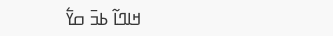ߞߊߣߊ߬ ߕߏ߫ ߛߌ߱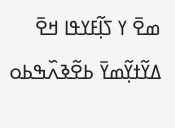ߘߐ߫ ߌ ߖߊ߲߬ߓߌߟߊ ߞߐ߫ ߡߌ߬ߙߌ߲߬ߘߌ߫ ߕߐ߬ߢߍ߰ߒߕߋ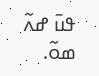ߟߎ߫ ߝߍ߬ ߘߋ߬.